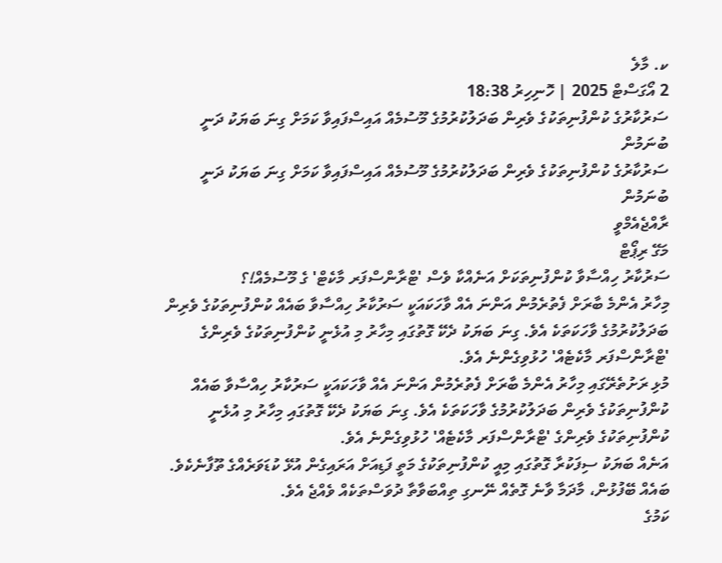ކ. މާލެ
2 އޯގަސްޓް 2025 | ހޮނިހިރު 18:38
ސަރުކާރުގެ ކުންފުނިތަކުގެ ވެރިން ބަދަލުކުރުމުގެ މޫސުމެއް އައިސްފައިވާ ކަމަށް ގިނަ ބަޔަކު ދަނީ ބުނަމުން
ސަރުކާރުގެ ކުންފުނިތަކުގެ ވެރިން ބަދަލުކުރުމުގެ މޫސުމެއް އައިސްފައިވާ ކަމަށް ގިނަ ބަޔަކު ދަނީ ބުނަމުން
ރާއްޖެއެމްވީ
މަގޭ ރިޕޯޓް
ސަރުކާރު ހިއްސާވާ ކުންފުނިތަކަށް އަނެއްކާ ވެސް 'ޓްރާންސްފަރ މާކެޓް' ގެ މޫސުމެއް!؟
މިހާރު އެންމެ ބާރަށް ފެތުރެމުން އަންނަ އެއް ވާހަކައަކީ ސަރުކާރު ހިއްސާވާ ބައެއް ކުންފުނިތަކުގެ ވެރިން ބަދަލުކުރުމުގެ ވާހަކަތަކެ އެވެ. ގިނަ ބަޔަކު ދެކޭ ގޮތުގައި މިހާރު މި އުޅެނީ ކުންފުނިތަކުގެ ވެރިންގެ 'ޓްރާންސްފަރ މާކެޓެއް' ހުޅުވިގެންނެ އެވެ.
މުޅި ރަށުތެރޭގައި މިހާރު އެންމެ ބާރަށް ފެތުރެމުން އަންނަ އެއް ވާހަކައަކީ ސަރުކާރު ހިއްސާވާ ބައެއް ކުންފުނިތަކުގެ ވެރިން ބަދަލުކުރުމުގެ ވާހަކަތަކެ އެވެ. ގިނަ ބަޔަކު ދެކޭ ގޮތުގައި މިހާރު މި އުޅެނީ ކުންފުނިތަކުގެ ވެރިންގެ 'ޓްރާންސްފަރ މާކެޓެއް' ހުޅުވިގެންނެ އެވެ.
އަނެއް ބަޔަކު ސިފަކުރާ ގޮތުގައި މިއީ ކުންފުނިތަކުގެ މަތީ ފަޑިއަށް އަރައިގެން އުޅޭ ކުޑަވަރެއްގެ ތޫފާނެކެވެ. ބައެއް ބޭފުޅުން، މާދަމާ ވާނެ ގޮތެއް ނޭނގި ތިއްބަވާތާ ދުވަސްތަކެއް ވެއްޖެ އެވެ.
ކަމުގެ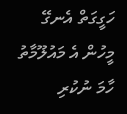ހަގީގަތް އެނގޭ މީހުން އެ މައުލޫމާތު ހާމަ ނުކުރި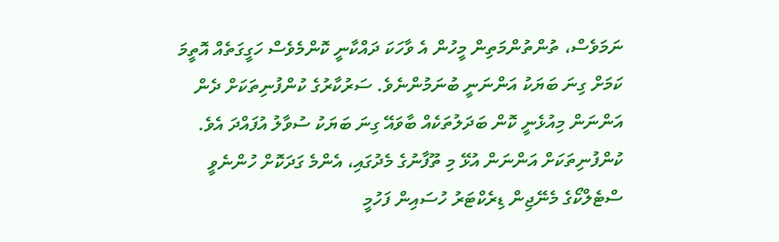ނަމަވެސް، ތުންތުންމަތިން މީހުން އެ ވާހަކަ ދައްކާނީ ކޮންމެވެސް ހަގީގަތެއް އޮތީމަ ކަމަށް ގިނަ ބަޔަކު އަންނަނީ ބުނަމުންނެވެ. ސަރުކާރުގެ ކުންފުނިތަކަށް ދެން އަންނަން މިއުޅެނީ ކޮން ބަދަލުތަކެއް ބާވައޭ ގިނަ ބަޔަކު ސުވާލު އުފައްދަ އެވެ.
ކުންފުނިތަކަށް އަންނަން އުޅޭ މި ތޫފާނުގެ މެދުގައި، އެންމެ ގަދަކޮށް ހުންނެވީ ސްޓެލްކޯގެ މެނޭޖިން ޑިރެކްޓަރު ހުސައިން ފަހުމީ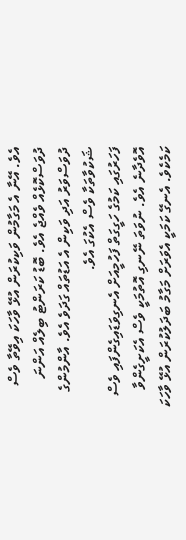އެވެ. އޭނާ އެ މަގާމުން ވަކިކުރަން އުޅޭ ވާހަކަ އިވޭތާ ވެސް ދުވަސްކޮޅެއް ވެއްޖެ އެވެ. ބޮޑު ކަރަންޓު ބިލެއް އަންނަ ދުވަސްވަރު އަދި ވަކިން އެ އަޑުތައް ގަދަވެ އެވެ. އާންމުންގެ ޝަކުވާތަކާ ވެސް އެކުގަ އެވެ.
ފަހަރުގައި ކަމުގެ ހަގީގަތް ފަހުމީއަށް އެނގިވަޑައިގެންފައި ވެސް އޮވެދާނެ އެވެ. ނުވަތަ ނޭނގި އޮތުމަކީ ވެސް އެކަށީގެންވާ ކަމެކެވެ. އެނގޭ ކަމަކީ އެވަރަށް މަގާމު ބަދަލުކުރަން އުޅޭ ވާހަކަ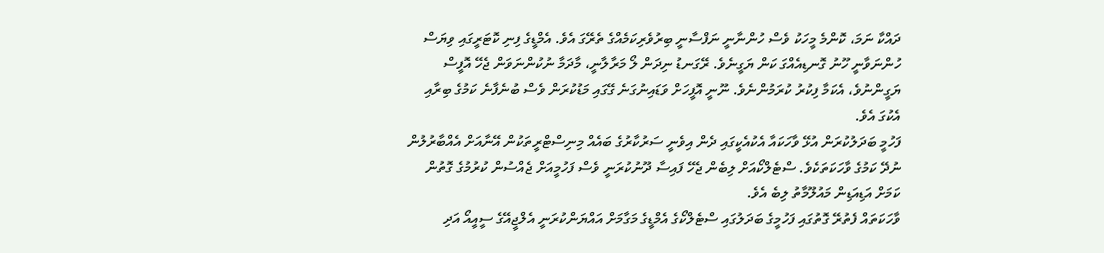ދައްކާ ނަމަ، ކޮންމެ މީހަކު ވެސް ހުންނާނީ ނަފްސާނީ ބިރުވެރިކަމެއްގެ ތެރޭގަ އެވެ. އެމްޑީގެ ފިނި ކޮޓަރީގައި ވިޔަސް ހުންނަވާނީ ހޫނު ގޮނޑިއެއްގަ ކަން ޔަގީނެވެ. ރޭގަނޑު ނިދަން ލޯ މަރާލާނީ، މާދަމާ ނުކުންނަވަން ޖެހޭ އޮފީސް ޔަގީންނުވެ، އެކަމާ ފިކުރު ކުރަމުންނެވެ. ނޫނީ އޮފީހަށް ވަޑައިނުގަނެ ގޭގައި މަޑުކުރަން ވެސް ބުނެފާނެ ކަމުގެ ބިރާއި އެކުގަ އެވެ.
ފަހުމީ ބަދަލުކުރަން އުޅޭ ވާހަކައާ އެކުއެކީގައި ދެން އިވެނީ ސަރުކާރުގެ ބައެއް މިނިސްޓްރީތަކުން އޭނާއަށް އެއްބާރުލުން ނުދޭ ކަމުގެ ވާހަކަތަކެވެ. ސްޓެލްކޯއަށް ލިބެން ޖެހޭ ފައިސާ ދޫނުކުރަނީ ވެސް ފަހުމީއަށް ޖެއްސުން ކުރުމުގެ ގޮތުން ކަމަށް އަޑިއަޑިން މައުލޫމާތު ލިބެ އެވެ.
ވާހަކަތައް ފެތުރޭ ގޮތުގައި ފަހުމީގެ ބަދަލުގައި ސްޓެލްކޯގެ އެމްޑީގެ މަގާމަށް އައްޔަންކުރަނީ އެލްޖީއޭގެ ސީއީއޯ އަދި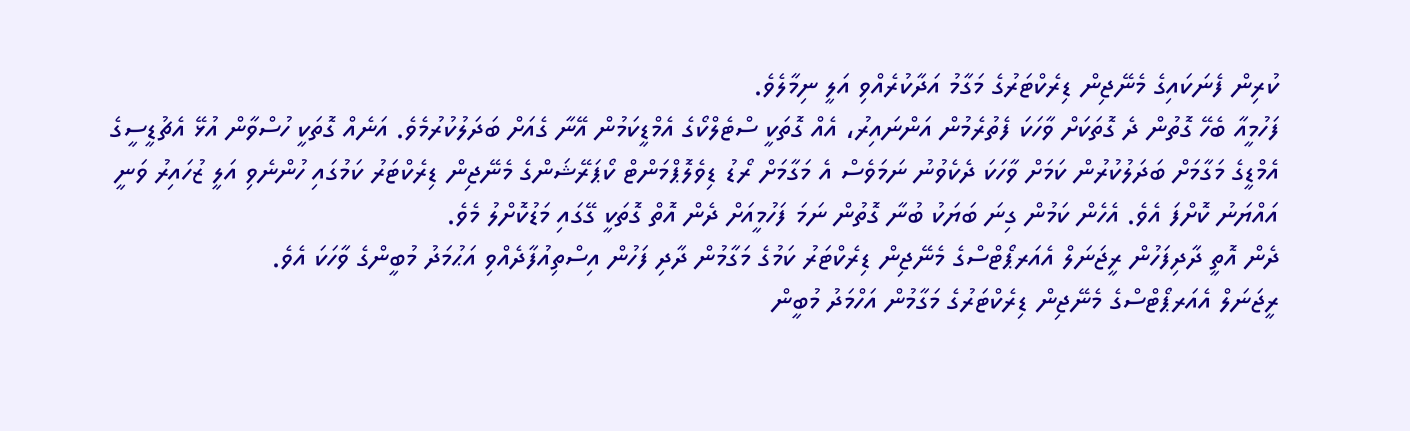ކުރިން ފެނަކައިގެ މެނޭޖިން ޑިރެކްޓަރުގެ މަގާމު އަދާކުރެއްވި އަލީ ނިމާލެވެ.
ފަހުމީއާ ބެހޭ ގޮތުން ދެ ގޮތަކަށް ވާހަކަ ފެތުރެމުން އަންނައިރު، އެއް ގޮތަކީ ސްޓެލްކޯގެ އެމްޑީކަމުން އޭނާ ގެއަށް ބަދަލުކުރުމެވެ. އަނެއް ގޮތަކީ ހުސްވާން އުޅޭ އެޗުޑީސީގެ އެމްޑީގެ މަގާމަށް ބަދަލުކުރުން ކަމަށް ވާހަކަ ދެކެވުނު ނަމަވެސް އެ މަގާމަށް ރޯޑު ޑިވެލޮޕްމަންޓް ކޯޕަރޭޝަންގެ މެނޭޖިން ޑިރެކްޓަރު ކަމުގައި ހުންނެވި އަލީ ޒުހައިރު ވަނީ އައްޔަނު ކޮށްފަ އެވެ. އެހެން ކަމުން ގިނަ ބަޔަކު ބުނާ ގޮތުން ނަމަ ފަހުމީއަށް ދެން އޮތް ގޮތަކީ ގޭގައި މަޑުކޮށްލު މެވެ.
ދެން އޮތީ ދާދިފަހުން ރީޖަނަލް އެއަރޕޯޓްސްގެ މެނޭޖިން ޑިރެކްޓަރު ކަމުގެ މަގާމުން ދާދި ފަހުން އިސްތިއުފާދެއްވި އަޙުމަދު މުބީންގެ ވާހަކަ އެވެ.
ރީޖަނަލް އެއަރޕޯޓްސްގެ މެނޭޖިން ޑިރެކްޓަރުގެ މަގާމުން އަހްމަދު މުބީން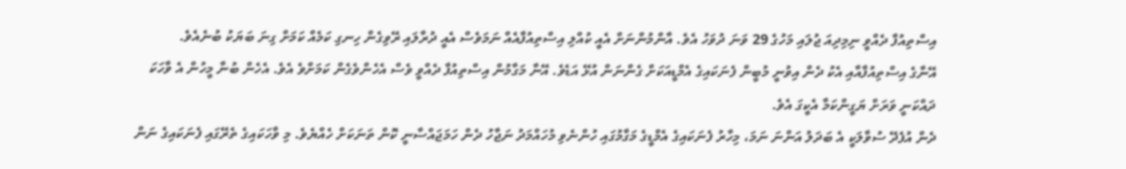އިސްތިއުފާ ދެއްވީ ނިމިދިއަ ޖުލައި މަހުގެ 29 ވަނަ ދުވަހު އެވެ. އާންމުންނަށް އެއީ ކުއްލި އިސްތިއުފާއެއް ނަމަވެސް އެއީ ދުރާލައި ރޭވިގެން ހިނގި ކަމެއް ކަމަށް ގިނަ ބަޔަކު ބުނެއެވެ.
އޭނާގެ އިސްތިއުފާއާއި އެކު ދެން އިވުނީ މުބީން ފެނަކައިގެ އެމްޑީއަކަށް ގެންނަން އުޅޭ އަޑެވެ. އޭނާ މަގާމުން އިސްތިއުފާ ދެއްވީ ވެސް އެހެންވެގެން ކަމަށްވެ އެވެ. އެހެން ބުނާ މީހުން އެ ވާހަކަ ދައްކަނީ ވަރަށް ޔަގީންކަމާ އެކީގަ އެވެ.
ދެން އުފެދޭ ސުވާލަކީ އެ ބަދަލު އަންނަ ނަމަ، މިހާރު ފެނަކައިގެ އެމްޑީގެ މަގާމުގައި ހުންނެވި މުހައްމަދު ނަޖާހު ދެން ހަމަޖައްސާނީ ކޮން ތަނަކަށް ހެއްޔެވެ. މި ވާހަކައިގެ ތެރޭގައި ފެނަކައިގެ ނަން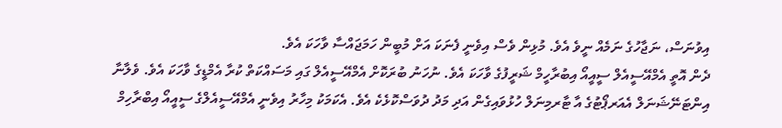އިވުނަސް، ނަޖާހުގެ ނަމެއް ނީވެ އެވެ. މުޅިން ވެސް އިވެނީ ފެނަކަ އަށް މުބީން ހަމަޖައްސާ ވާހަކަ އެވެ.
ދެން އޮތީ އެމްއޭސީއެލް ސީއީއޯ އިބުރާހީމް ޝަރީފުގެ ވާހަކަ އެވެ. ނުހަނު ބުރަކޮށް އެމްއޭސީއެލް ގައި މަސައްކަތް ކުރާ އެމްޑީގެ ވާހަކަ އެވެ. ވެލާނާ އިންޓަނޭޝަނަލް އެއަރޕޯޓުގެ އާ ޓާރމިނަލް ހުޅުވައިގެން އަދި މަދު ދުވަސްކޮޅެކެ އެވެ. އެކަމަކު މިހާރު އިވެނީ އެމްއޭސީއެލްގެ ސީއީއޯ އިބްރާހިމް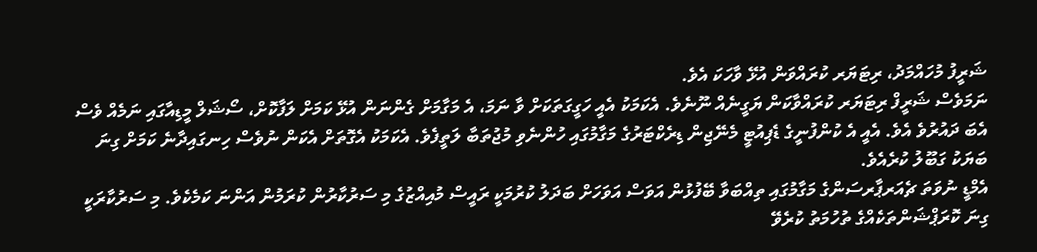ޝަރީފު މުހައްމަދު، ރިޓަޔަރ ކުރައްވަން އުޅޭ ވާހަކަ އެވެ.
ނަމަވެސް ޝަރީފް ރިޓަޔަރ ކުރައްވާކަން ޔަގީނެއް ނޫނެވެ. އެކަމަކު އެއީ ހަގީގަތަކަށް ވާ ނަމަ، އެ މަގާމަށް ގެންނަން އުޅޭ ކަމަށް ލަފާކޮށް، ސޯޝަލް މީޑިއާގައި ނަމެއް ވެސް އެބަ ދައުރުވެ އެވެ. އެއީ އެ ކުންފުނީގެ ޑެޕިއުޓީ މެނޭޖިން ޑިރެކްޓަރުގެ މަގާމުގައި ހުންނެވި މުޖުތަބާ ލަތީފެވެ. އެކަމަކު އެގޮތަށް އެކަން ނުވެސް ހިނގައިދާނެ ކަމަށް ގިނަ ބަޔަކު ގަބޫލު ކުރެއެވެ.
އެމްޑީ ނުވަތަ ޗެއަރޕާރސަންގެ މަގާމުގައި ތިއްބަވާ ބޭފުޅުން އަވަސް އަވަހަށް ބަދަލު ކުރުމަކީ ރައީސް މުއިއްޒުގެ މި ސަރުކާރުން ކުރަމުން އަންނަ ކަމެކެވެ. މި ސަރުކާރަކީ ގިނަ ކޮރަޕްޝަންތަކެއްގެ ތުހުމަތު ކުރެވޭ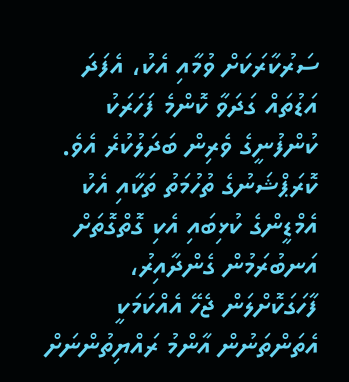ސަރުކާރަކަށް ވުމާއި އެކު، އެފަދަ އަޑުތައް ގަދަވާ ކޮންމެ ފަހަރަކު ކުންފުނީގެ ވެރިން ބަދަލުކުރެ އެވެ.
ކޮރަޕްޝަނުގެ ތުހުމަތު ތަކާއި އެކު އެމްޑީންގެ ކުޅިބައި އެކި ގޮތްގޮތަށް އަނބުރަމުން ގެންދާއިރު، ފާހަގަކޮށްލަން ޖެހޭ އެއްކަމަކީ އެތަންތަނުން އާންމު ރައްޔިތުންނަށް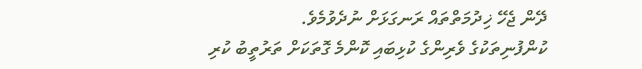ދޭން ޖެހޭ ޚިދުމަތްތައް ރަނގަޅަށް ނުދެވުމެވެ.
ކުންފުނިތަކުގެ ވެރިންގެ ކުޅިބައި ކޮންމެ ގޮތަކަށް ތަރުތީބު ކުރި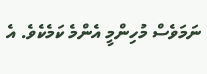ނަމަވެސް މުހިންމީ އެންމެ ކަމެކެވެ. އެ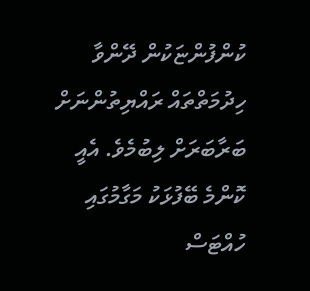ކުންފުންޏަކުން ދޭންވާ ހިދުމަތްތައް ރައްޔިތުންނަށް ބަރާބަރަށް ލިބުމެވެ. އެއީ ކޮންމެ ބޭފުޅަކު މަގާމުގައި ހުއްޓަސް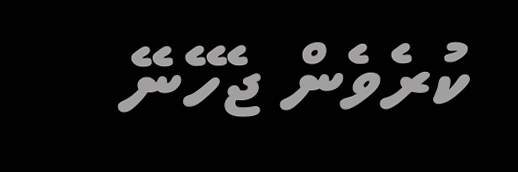ކުރެވެން ޖެހޭނޭ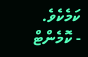ކަމެކެވެ.
- ކޮމެންޓް